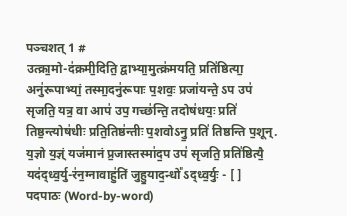पञ्चशत् 1 #
उत्क्रा॒मो-द॑क्रमी॒दिति॒ द्वाभ्या॒मुत्क्र॑मयति॒ प्रति॑ष्ठित्या॒ अनु॑रूपाभ्यां॒ तस्मा॒दनु॑रूपाः प॒शवः॒ प्रजा॑यन्ते॒ ऽप उप॑ सृजति॒ यत्र॒ वा आप॑ उप॒ गच्छ॑न्ति॒ तदोष॑धयः॒ प्रति॑ तिष्ठ॒न्त्योष॑धीः प्रति॒तिष्ठ॑न्तीः प॒शवोऽनु॒ प्रति॑ तिष्ठन्ति प॒शून्. य॒ज्ञो य॒ज्ञ्ं यज॑मानं प्र॒जास्तस्मा॑द॒प उप॑ सृजति॒ प्रति॑ष्ठित्यै॒ यद॑द्ध्व॒र्यु-र॑न॒ग्नावाहु॑तिं जुहु॒याद॒न्धो᳚ ऽद्ध्व॒र्युः - [ ]
पदपाठः (Word-by-word)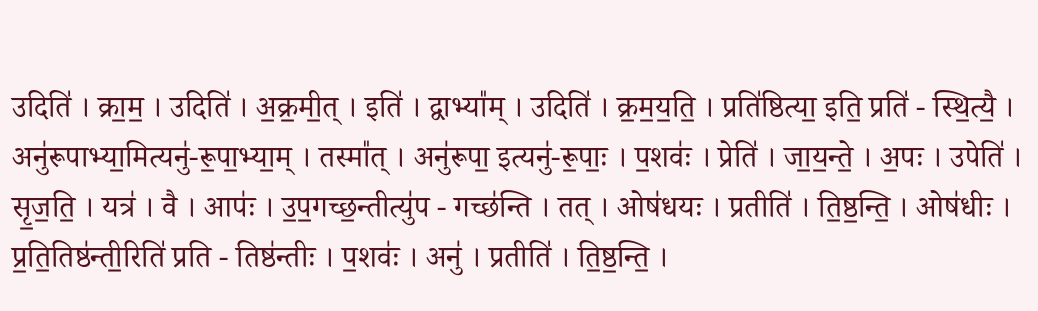उदिति॑ । क्रा॒म॒ । उदिति॑ । अ॒क्र॒मी॒त् । इति॑ । द्वाभ्या᳚म् । उदिति॑ । क्र॒म॒य॒ति॒ । प्रति॑ष्ठित्या॒ इति॒ प्रति॑ - स्थि॒त्यै॒ । अनु॑रूपाभ्या॒मित्यनु॑-रू॒पा॒भ्या॒म् । तस्मा᳚त् । अनु॑रूपा॒ इत्यनु॑-रू॒पाः॒ । प॒शवः॑ । प्रेति॑ । जा॒य॒न्ते॒ । अ॒पः । उपेति॑ । सृ॒ज॒ति॒ । यत्र॑ । वै । आपः॑ । उ॒प॒गच्छ॒न्तीत्यु॑प - गच्छ॑न्ति । तत् । ओष॑धयः । प्रतीति॑ । ति॒ष्ठ॒न्ति॒ । ओष॑धीः । प्र॒ति॒तिष्ठ॑न्ती॒रिति॑ प्रति - तिष्ठ॑न्तीः । प॒शवः॑ । अनु॑ । प्रतीति॑ । ति॒ष्ठ॒न्ति॒ ।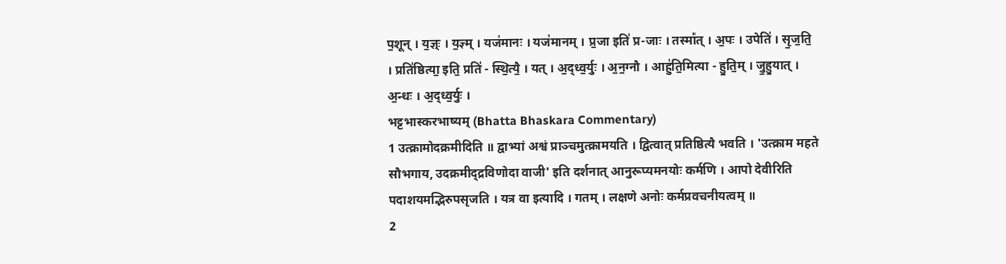प॒शून् । य॒ज्ञ्ः । य॒ज्ञ्म् । यज॑मानः । यज॑मानम् । प्र॒जा इति॑ प्र-जाः । तस्मा᳚त् । अ॒पः । उपेति॑ । सृ॒ज॒ति॒ । प्रति॑ष्ठित्या॒ इति॒ प्रति॑ - स्थि॒त्यै॒ । यत् । अ॒द्ध्व॒र्युः । अ॒न॒ग्नौ । आहु॑ति॒मित्या - हु॒ति॒म् । जु॒हु॒यात् । अ॒न्धः । अ॒द्ध्व॒र्युः ।
भट्टभास्करभाष्यम् (Bhatta Bhaskara Commentary)
1 उत्क्रामोदक्रमीदिति ॥ द्वाभ्यां अश्वं प्राञ्चमुत्क्रामयति । द्वित्वात् प्रतिष्ठित्यै भवति । 'उत्क्राम महते सौभगाय, उदक्रमीद्द्रविणोदा वाजी' इति दर्शनात् आनुरूप्यमनयोः कर्मणि । आपो देवीरिति पदाशयमद्भिरुपसृजति । यत्र वा इत्यादि । गतम् । लक्षणे अनोः कर्मप्रवचनीयत्वम् ॥
2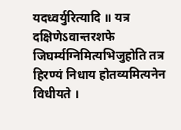यदध्वर्युरित्यादि ॥ यत्र दक्षिणेऽवान्तरशफे जिघर्म्यग्निमित्यभिजुहोति तत्र हिरण्यं निधाय होतव्यमित्यनेन विधीयते ।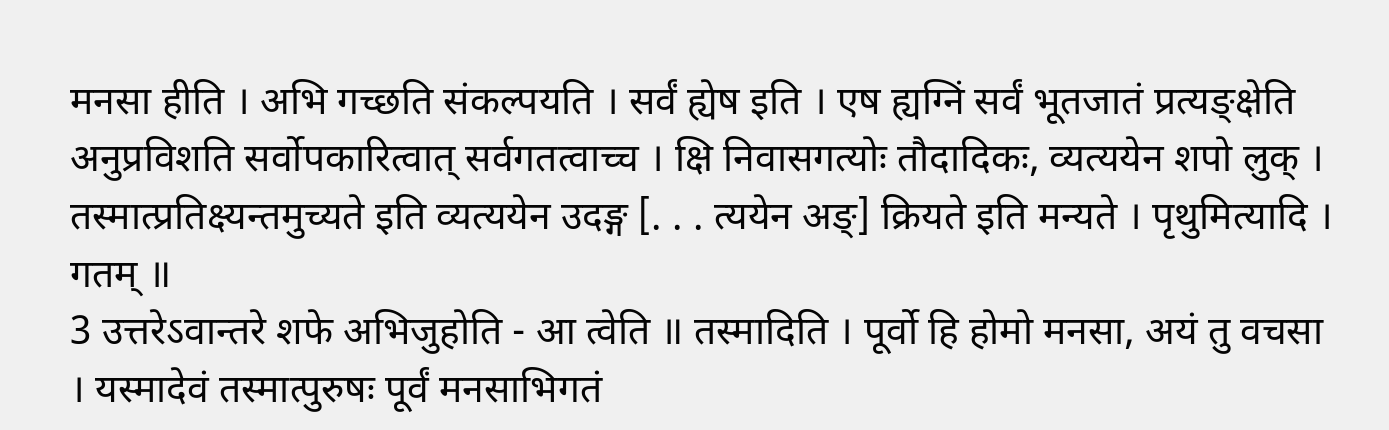मनसा हीति । अभि गच्छति संकल्पयति । सर्वं ह्येष इति । एष ह्यग्निं सर्वं भूतजातं प्रत्यङ्क्षेति अनुप्रविशति सर्वोपकारित्वात् सर्वगतत्वाच्च । क्षि निवासगत्योः तौदादिकः, व्यत्ययेन शपो लुक् । तस्मात्प्रतिक्ष्यन्तमुच्यते इति व्यत्ययेन उदङ्ग [. . . त्ययेन अङ्] क्रियते इति मन्यते । पृथुमित्यादि । गतम् ॥
3 उत्तरेऽवान्तरे शफे अभिजुहोति - आ त्वेति ॥ तस्मादिति । पूर्वो हि होमो मनसा, अयं तु वचसा । यस्मादेवं तस्मात्पुरुषः पूर्वं मनसाभिगतं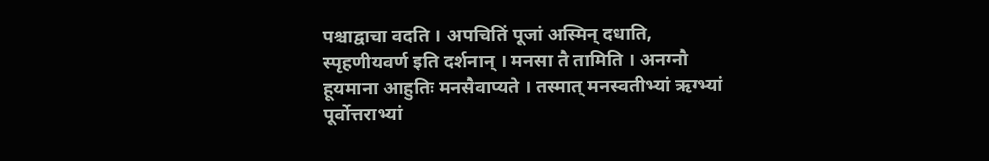पश्चाद्वाचा वदति । अपचितिं पूजां अस्मिन् दधाति, स्पृहणीयवर्ण इति दर्शनान् । मनसा तै तामिति । अनग्नौ हूयमाना आहुतिः मनसैवाप्यते । तस्मात् मनस्वतीभ्यां ऋग्भ्यां पूर्वोत्तराभ्यां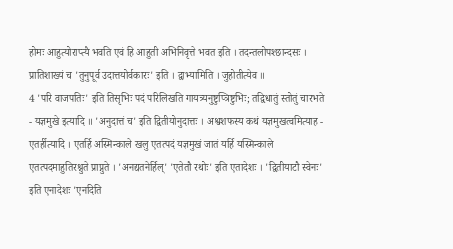होमः आहुत्योराप्त्यै भवति एवं हि आहुती अभिनिवृत्ते भवत इति । तदन्तलोपश्छान्दसः । प्रातिशाख्यं च 'तुनुपूर्व उदात्तयोर्वकारः' इति । द्वाभ्यामिति । जुहोतीत्येव ॥
4 'परि वाजपतिः' इति तिसृभिः पदं परिलिखति गायत्र्यनुष्टुप्त्रिष्टुभिः; तद्विधातुं स्तोतुं चारभते - यज्ञमुखे इत्यादि ॥ 'अनुदात्तं च' इति द्वितीयोनुदात्तः । अश्वशफस्य कथं यज्ञमुखत्वमित्याह - एतर्हीत्यादि । एतर्हि अस्मिन्काले खलु एतत्पदं यज्ञमुखं जातं यर्हि यस्मिन्काले एतत्पदमाहुतिरश्नुते प्राप्नुते । 'अनद्यतनेर्हिल्' 'एतेतौ रथोः' इति एतादेशः । 'द्वितीयाटौ स्वेनः' इति एनादेशः 'एनदिति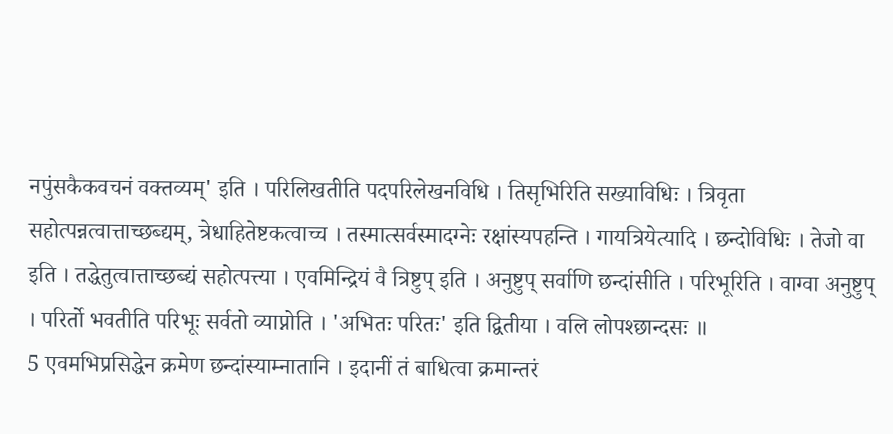नपुंसकैकवचनं वक्तव्यम्' इति । परिलिखतीति पदपरिलेखनविधि । तिसृभिरिति सख्याविधिः । त्रिवृता सहोत्पन्नत्वात्ताच्छब्द्यम्, त्रेधाहितेष्टकत्वाच्च । तस्मात्सर्वस्मादग्नेः रक्षांस्यपहन्ति । गायत्रियेत्यादि । छन्दोविधिः । तेजो वा इति । तद्धेतुत्वात्ताच्छब्द्यं सहोत्पत्त्या । एवमिन्द्रियं वै त्रिष्टुप् इति । अनुष्टुप् सर्वाणि छन्दांसीति । परिभूरिति । वाग्वा अनुष्टुप् । परिर्तो भवतीति परिभूः सर्वतो व्याप्नोति । 'अभितः परितः' इति द्वितीया । वलि लोपश्छान्दसः ॥
5 एवमभिप्रसिद्धेन क्रमेण छन्दांस्याम्नातानि । इदानीं तं बाधित्वा क्रमान्तरं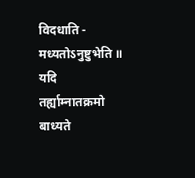विदधाति - मध्यतोऽनुष्टुभेति ॥ यदि तर्ह्याम्नातक्रमो बाध्यते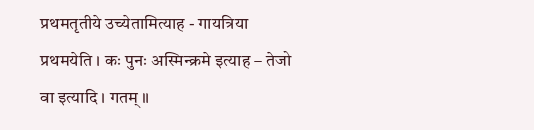प्रथमतृतीये उच्येतामित्याह - गायत्रिया प्रथमयेति । कः पुनः अस्मिन्क्रमे इत्याह – तेजो वा इत्यादि । गतम् ॥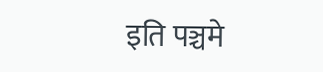इति पञ्चमे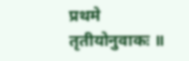प्रथमे तृतीयोनुवाकः ॥